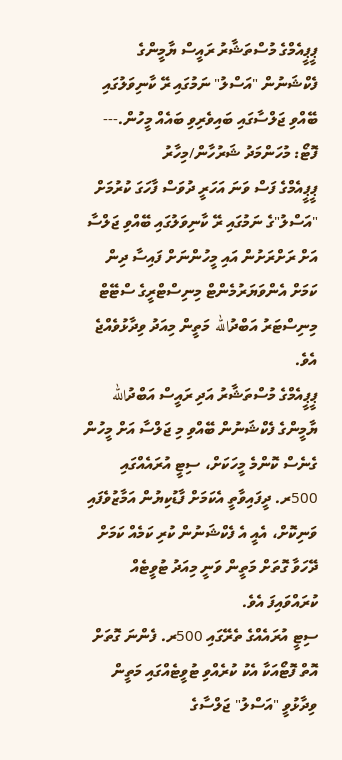ޕީޕީއެމްގެ މުސްތަޝާރު ރައީސް ޔާމީންގެ ފެކްޝަނުން "އަސްލު" ނަމުގައި ރޭ ކާނިވަލުގައި ބޭއްވި ޖަލްސާގައި ބައިވެރިވި ބައެއް މީހުން.--- ފޮޓޯ: މުހަންމަދު ޝަރުހާން/މިހާރު
ޕީޕީއެމްގެ ފަސް ވަނަ އަހަރީ ދުވަސް ފާހަގަ ކުރުމަށް "އަސްލު"ގެ ނަމުގައި ރޭ ކާނިވަލުގައި ބޭއްވި ޖަލްސާ އަށް ރަށްރަށުން އައި މީހުންނަށް ފައިސާ ދިން ކަމަށް އެންވަޔަރުމެންޓް މިނިސްޓްރީގެ ސްޓޭޓް މިނިސްޓަރު އަބްދުالله މަތީން މިއަދު ވިދާޅުވެއްޖެ އެވެ.
ޕީޕީއެމްގެ މުސްތަޝާރު އަދި ރައީސް އަބްދުالله ޔާމީންގެ ފެކްޝަނުން ބޭއްވި މި ޖަލްސާ އަށް މީހުން ގެނެސް ކޮންމެ މީހަކަށް، ސިޓީ އުރައެއްގައި 500ރ. ދީފައިވާތީ އެކަމަށް ފާޑުކިޔުން އަމާޒުވެފައި ވަނިކޮށް، އެއީ އެ ފެކްޝަނުން ކުރި ކަމެއް ކަމަށް ދޭހަވާ ގޮތަށް މަތީން ވަނީ މިއަދު ޓުވީޓެއް ކުރައްވައިފަ އެވެ.
ސިޓީ އުރައެއްގެ ތެރޭގައި 500ރ. ފެންނަ ގޮތަށް އޮތް ފޮޓޯއަކާ އެކު ކުރެއްވި ޓުވީޓެއްގައި މަތީން ވިދާޅުވީ "އަސްލު" ޖަލްސާގެ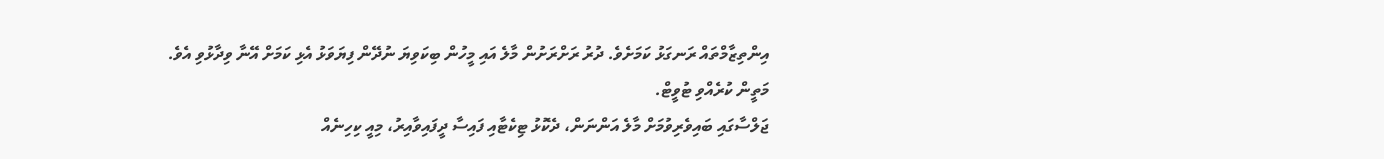އިންތިޒާމްތައް ރަނގަޅު ކަމަށެވެ. ދުރު ރަށްރަށުން މާލެ އައި މީހުން ބިކަވިޔަ ނުދޭން ފިޔަވަޅު އެޅި ކަމަށް އޭނާ ވިދާޅުވި އެވެ.
މަތީން ކުރެއްވި ޓުވީޓް.
ޖަލްސާގައި ބައިވެރިވުމަށް މާލެ އަންނަން، ދެކޮޅު ޓިކެޓާއި ފައިސާ ދީފައިވާއިރު، މިއީ ކިހިނެއް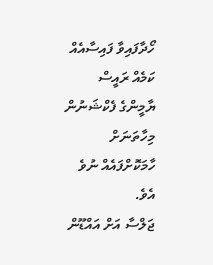ހޯދާފައިވާ ފައިސާއެއް ކަމެއް ރައީސް ޔާމީންގެ ފެކްޝަނުން މިހާތަނަށް ހާމަކޮށްފައެއް ނުވެ އެވެ.
ޖަލްސާ އަށް އައްޑޫން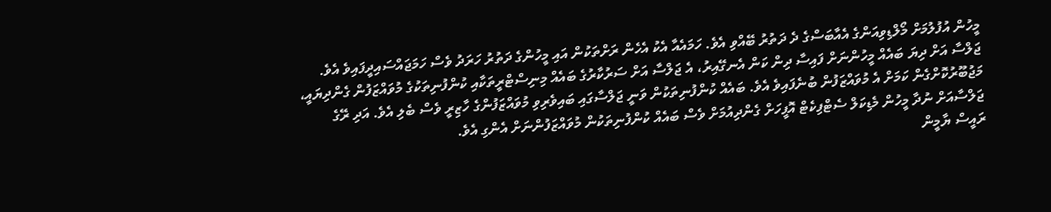މީހުން އުފުލުމަށް މޯލްޑިވިއަންގެ އެއާބަސްގެ ދެ ދަތުރު ބޭއްވި އެވެ. ހަމައެއާ އެކު އެހެން ރަށްތަކުން އައި މީހުންގެ ދަތުރު ހަރަދު ވެސް ހަމަޖައްސައިދީފައިވެ އެވެ.
ޖަލްސާ އަށް ދިޔަ ބައެއް މީހުންނަށް ފައިސާ ދިން ކަން އެނގޭއިރު، އެ ޖަލްސާ އަށް ސަރުކާރުގެ ބައެއް މިނިސްޓްރީތަކާއި ކުންފުނިތަކުގެ މުވައްޒަފުން ގެންދިޔައީ، މަޖުބޫރުކޮށްގެން ކަމަށް އެ މުވައްޒަފުން ބުނެފައިވެ އެވެ. ބައެއް ކުންފުނިތަކުން ވަނީ ޖަލްސާގައި ބައިވެރިވި މުވައްޒަފުންގެ ހާޒިރީ ވެސް ބެލި އެވެ. އަދި ރޭގެ ޖަލްސާއަށް ނުދާ މީހުން މެޑިކަލް ސެޓްފިކެޓް އޮފީހަށް ގެންދިއުމަށް ވެސް ބައެއް ކުންފުނިތަކުން މުވައްޒަފުންނަށް އެންގި އެވެ.
ރައީސް ޔާމީން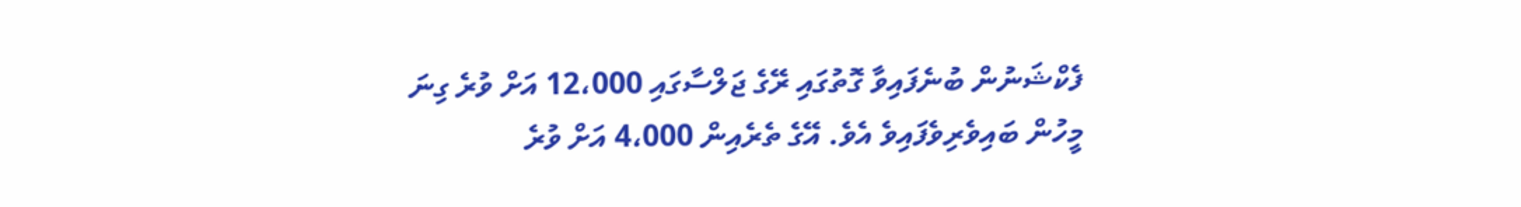ފެކްޝަނުން ބުނެފައިވާ ގޮތުގައި ރޭގެ ޖަލްސާގައި 12،000 އަށް ވުރެ ގިނަ މީހުން ބައިވެރިވެފައިވެ އެވެ. އޭގެ ތެރެއިން 4،000 އަށް ވުރެ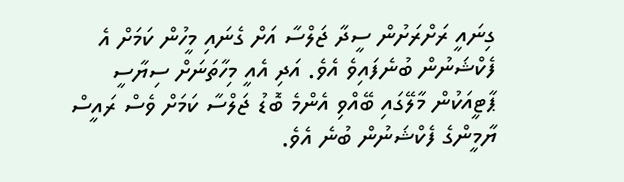ގިނައީ ރަށްރަށުން ސީދާ ޖަލްސާ އަށް ގެނައި މީހުން ކަމަށް އެ ފެކްޝަނުން ބުނެފައިވެ އެވެ. އަދި އެއީ މިހާތަނަށް ސިޔާސީ ޕާޓީއަކުން މާލޭގައި ބޭއްވި އެންމެ ބޮޑު ޖަލްސާ ކަމަށް ވެސް ރައީސް ޔާމީންގެ ފެކްޝަނުން ބުނެ އެވެ.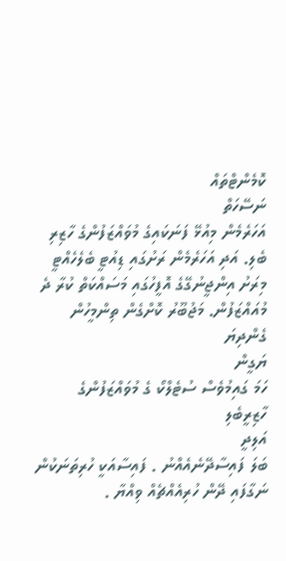ކޮމެންޓްތައް
ނަސޭހަތް
އަހަރެމެން މިއުޅޭ ފަނަކައިގެ މުވައްޒަފުންގެ ހާޒިރި ބެލި. އަދި އަހަރެމެން ރަށުގައި ޑިއުޓީ ބެލެހެއްޓީ މިރަށު އިންޖީނުގޭގެ އޮފީހުގައި މަސައްކަތް ކުރާ ދެ މުއައްޒަފުން. މަޖުބޫރު ކޮށްގެން ތިންމީހުން ގެންދިޔަ
ޔަގީން
ހަމަ ގައިމުވެސް ސުޓެލްކޯ ގެ މުވައްޒަފުންގެ ހާޒިރީބެލި
އަލިދީ
ބަލަ ފައިސާދޭނެއެއްނު . ފައިސާއަކީ ހުރިތަނަކުން ނަގާފައި ދޭން ހުރިއެއްޗެއް ވިއްޔާ .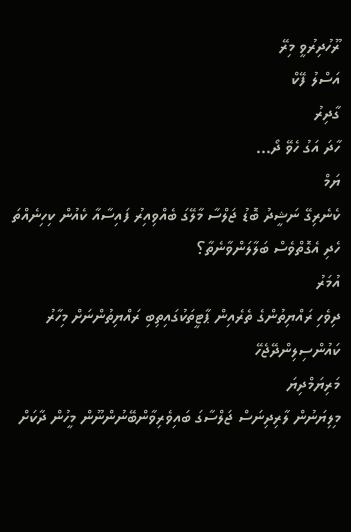ރޫހުދިރުވީ މިރޭ
އަސްލު ފޭކް
ގާދިރު
ހާދަ އަގު ހެވޭ ދޯ...
ޔަމް
ކެނެރިގޭ ނަޝީދު ބޮޑު ޖަލްސާ މާލޭގަ ބެއްވިއިރު ފައިސާއާ ކެއުން ކިހިނެއްތަ ހެދި އެގޮތްވެސް ބަލާލަންވާނެތާ؟
އުމަރު
ދިވެހި ރައްޔިތުންގެ ތެރެއިން ޕާޓީތަކުގައިތިބި ރައްޔިތުންނަށް މިހާރު ކައުންސިލިންދޭޖެހޭ
މަރިޔަމްދިޔަ
މިލިޔަނުން ލާރިދިނަސް ޖަލްސާގަ ބައިވެރިވާންބޭނުންނޫން މީހުން ދާކަށް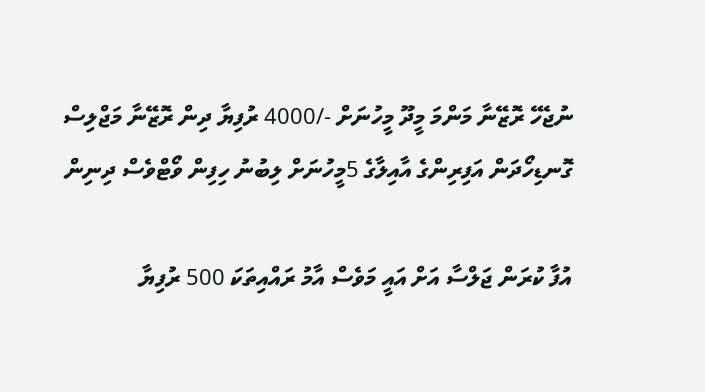ނުޖެހޭ ރޮޒޭނާ މަންމަ މީދޫ މީހުނަށް -/4000 ރުފިޔާ ދިން ރޮޒޭނާ މަޖްލިސް ގޮނޑިހޯދަން އަފިރިންގެ އާއިލާގެ 5މީހުނަށް ލިބުނު ހިފިން ވޯޓްވެސް ދިނިން

އުފާ ކުރަން ޖަލްސާ އަށް އައީ މަވެސް އާމު ރައްއިތަކަ 500 ރުފިޔާ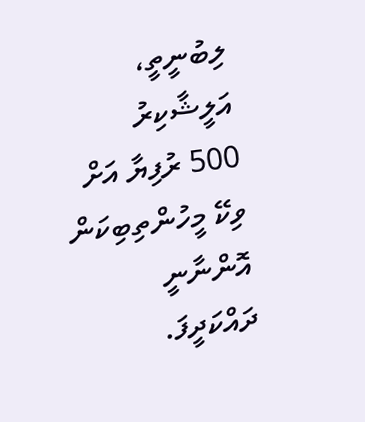ލިބުނީތީ،
އަލީޝާކިރު
500 ރުފިޔާ އަށް ވިކޭ މީހުންތިބިކަން އޮންނާނީ ދައްކަދީފަ.